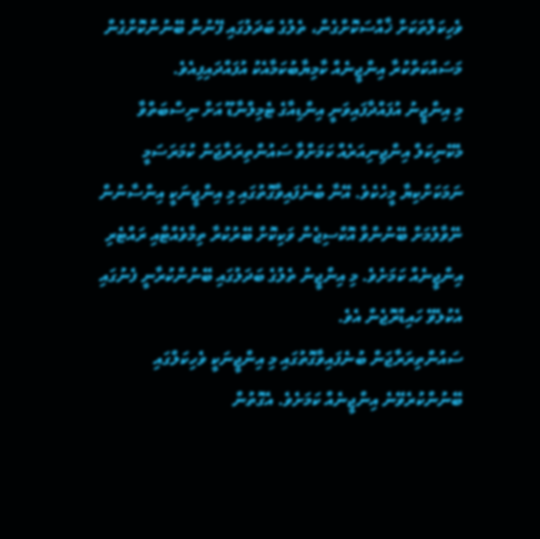ވެހިކަލްތަކަށް ޚާއްސަކޮށްގެން، ތެލުގެ ބަދަލުގައި ފޭނުން ބޭނުންކޮށްގެން މަސައްކަތްކުރާ އިންޖީނެއް ކާމިޔާބުކަމާއެކު އުފައްދައިފިއެވެ.
މި އިންޖީނު އުފައްދާފައިވަނީ އިންޑިއާގެ ޓެމިލްނާޑޫ އަށް ނިސްބަތްވާ މެކޭނިކަލް އިންޖިނިއަރެއް ކަމަށްވާ ސައުންތިރަރާޖަން ކުމަރަސަމީ ނަމަކަށްކިޔާ މީހެކެވެ. އޭނާ ބުނެފައިވާގޮތުގައި މި އިންޖީނަކީ އިންސާނުން ނޭވާލުމަށް ބޭނުންވާ އޮކްސިޖެން ވަކިކޮށް ބޭރުކުރާ ތިމާވެއްޓާއި ރައްޓެރި އިންޖީނެއް ކަމަށެވެ. މި އިންޖީނު ތެލުގެ ބަދަލުގައި ބޭނުންކުރާނީ ފެނުގައި އެކުލެވޭ ހައިޑްރޮޖެން އެވެ.
ސައުންތިރަރާޖަން ބުނެފައިވާގޮތުގައި މި އިންޖީނަކީ ވެހިކަލްގައި ބޭނުންކުރެވޭނެ އިންޖީނެއް ކަމަށެވެ. އެގޮތުން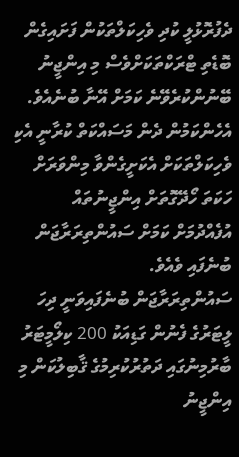ދެފުރޮޅުލީ ކުދި ވެހިކަލްތަކުން ފަށައިގެން ބޮޑެތި ޓްރަކްތަކަށްވެސް މި އިންޖީނު ބޭނުންކުރެވޭނެ ކަމަށް އޭނާ ބުނެއެވެ. އެހެންކަމުން ދެން މަސައްކަތް ކުރާނީ އެކި ވެހިކަލްތަކަށް އެކަށީގެންވާ މިންވަރަށް ހަކަތަ ހޯދޭގޮތަށް އިންޖީނުތައް އުފެއްދުމަށް ކަމަށް ސައުންތިރަރާޖަން ބުނެފައި ވެއެވެ.
ސައުންތިރަރާޖަން ބުނެފައިވަނީ ދިހަ ލީޓަރުގެ ފެނުން ގަޑިއަކު 200 ކިލޯމީޓަރު ބާރުމިނުގައި ދަތުރުކުރިމުގެ ޤާބިލުކަން މި އިންޖީނު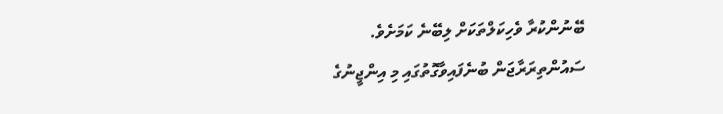ބޭނުންކުރާ ވެހިކަލްތަކަށް ލިބޭނެ ކަމަށެވެ.
ސައުންތިރަރާޖަން ބުނެފައިވާގޮތުގައި މި އިންޖީނުގެ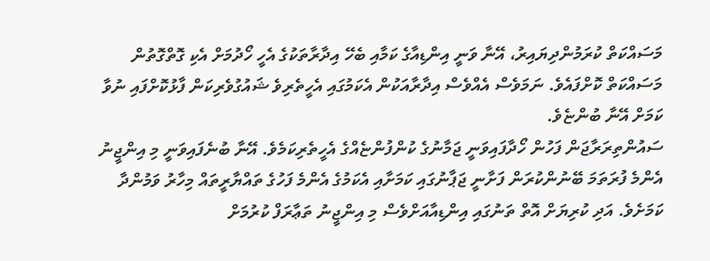މަސައްކަތް ކުރަމުންދިޔައިރު، އޭނާ ވަނީ އިންޑިއާގެ ކަމާއި ބެހޭ އިދާރާތަކުގެ އެހީ ހޯދުމަށް އެކި ގޮތްގޮތުން މަސައްކަތް ކޮށްފައެވެ. ނަމަވެސް އެއްވެސް އިދާރާއަކުން އެކަމުގައި އެހީތެރިވެ ޝައުގުވެރިކަން ފާޅުކޮށްފައި ނުވާ ކަމަށް އޭނާ ބުންޏެވެ.
ސައުންތިރަރާޖަން ފަހުން ހޯދާފައިވަނީ ޖަމާނުގެ ކުންފުންޏެއްގެ އެހީތެރިކަމެވެ. އޭނާ ބުނެފައިވަނީ މި އިންޖީނު އެންމެ ފުރަތަމަ ބޭނުންކުރަން ފަށާނީ ޖަޕާނުގައި ކަމަށާއި އެކަމުގެ އެންމެ ފަހުގެ ތައްޔާރީތައް މިހާރު ވަމުންދާ ކަމަށެވެ. އަދި ކުރިޔަށް އޮތް ތަނުގައި އިންޑިއާއަށްވެސް މި އިންޖީނު ތަޢާރަފް ކުރުމަށް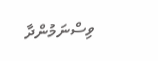ވިސްނަމުންދާ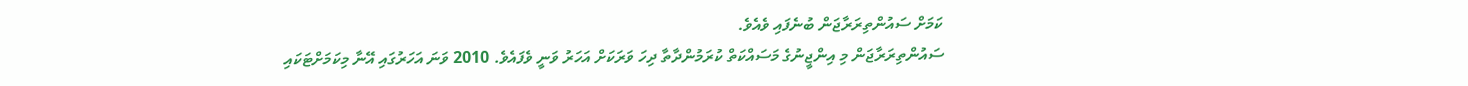ކަމަށް ސައުންތިރަރާޖަން ބުނެފައި ވެއެވެ.
ސައުންތިރަރާޖަން މި އިންޖީނުގެ މަސައްކަތް ކުރަމުންދާތާ ދިހަ ވަރަކަށް އަހަރު ވަނީ ވެފައެވެ. 2010 ވަނަ އަހަރުގައި އޭނާ މިކަމަށްޓަކައި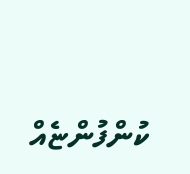ކުންފުންޏެއް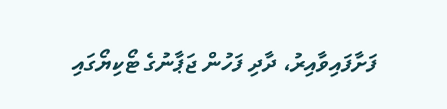ފަށާފައިވާއިރު، ދާދި ފަހުން ޖަޕާނުގެ ޓޯކިޔޯގައި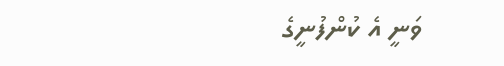ވަނީ އެ ކުންފުނީގެ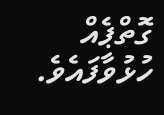ގޮތްޕެއް ހުޅުވާފައެވެ.